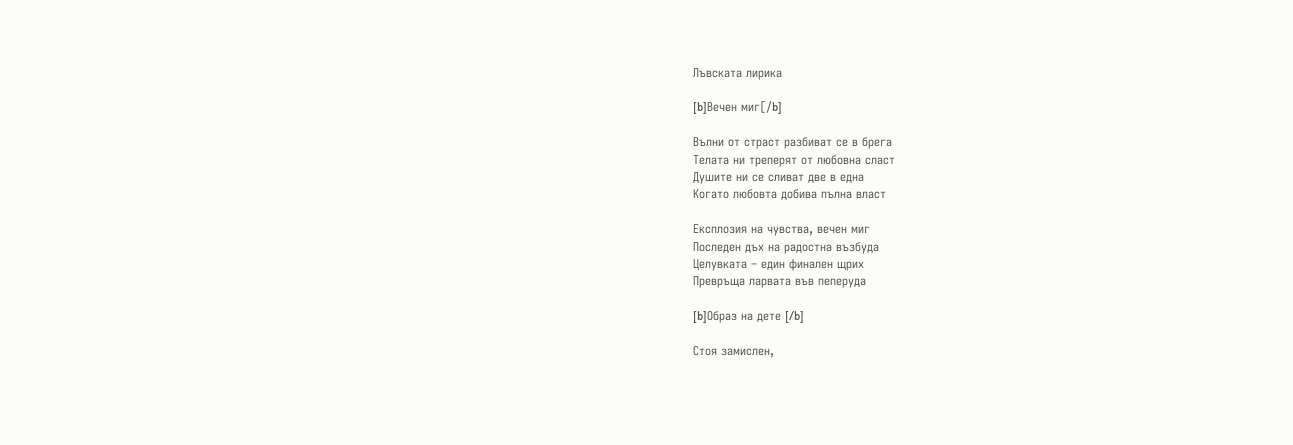Лъвската лирика

[b]Вечен миг[/b]

Вълни от страст разбиват се в брега
Телата ни треперят от любовна сласт
Душите ни се сливат две в една
Когато любовта добива пълна власт

Експлозия на чувства, вечен миг
Последен дъх на радостна възбуда
Целувката – един финален щрих
Превръща ларвата във пеперуда

[b]Образ на дете [/b]

Стоя замислен,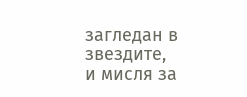загледан в звездите,
и мисля за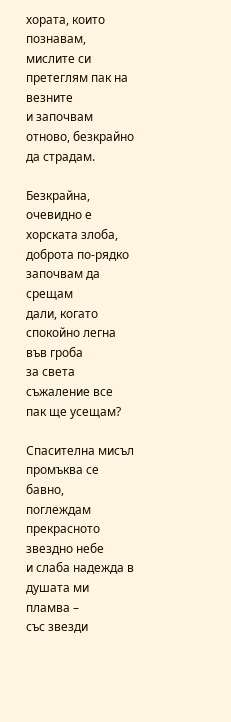хората, които познавам,
мислите си претеглям пак на везните
и започвам отново, безкрайно да страдам.

Безкрайна, очевидно е хорската злоба,
доброта по-рядко започвам да срещам
дали, когато спокойно легна във гроба
за света съжаление все пак ще усещам?

Спасителна мисъл промъква се бавно,
поглеждам прекрасното звездно небе
и слаба надежда в душата ми пламва –
със звезди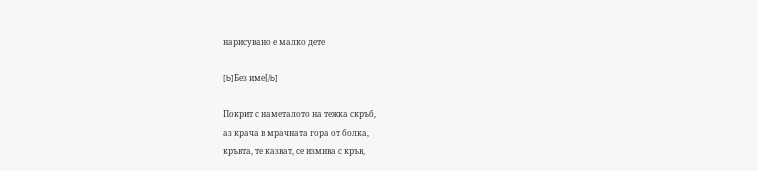нарисувано е малко дете

[b]Без име[/b]

Покрит с наметалото на тежка скръб,
аз крача в мрачната гора от болка,
кръвта, те казват, се измива с кръв,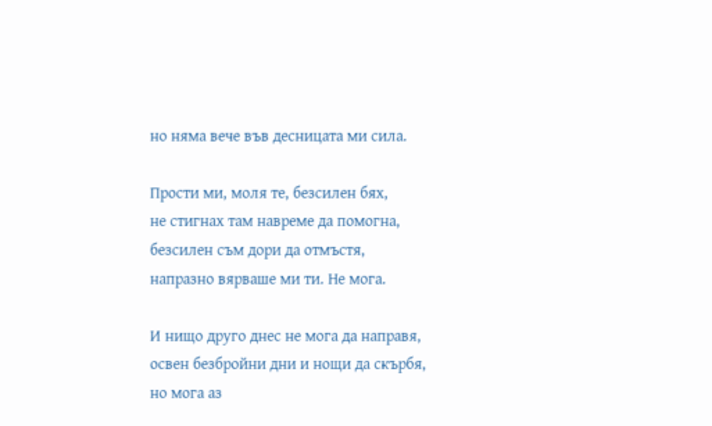но няма вече във десницата ми сила.

Прости ми, моля те, безсилен бях,
не стигнах там навреме да помогна,
безсилен съм дори да отмъстя,
напразно вярваше ми ти. Не мога.

И нищо друго днес не мога да направя,
освен безбройни дни и нощи да скърбя,
но мога аз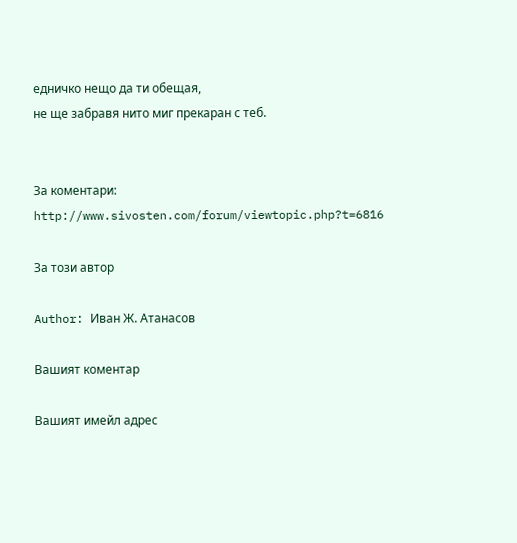едничко нещо да ти обещая,
не ще забравя нито миг прекаран с теб.


За коментари: http://www.sivosten.com/forum/viewtopic.php?t=6816

За този автор

Author: Иван Ж. Атанасов

Вашият коментар

Вашият имейл адрес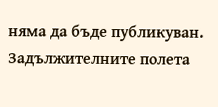няма да бъде публикуван. Задължителните полета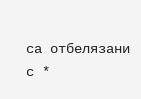са отбелязани с *